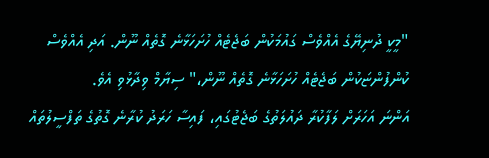"މީކީ ދުނިޔޭގެ އެއްވެސް ގައުމަކުން ބަޖެޓެއް ހުށަހަޅާނެ ގޮތެއް ނޫން. އަދި އެއްވެސް ކުންފުންޏަކުން ބަޖެޓެއް ހުށަހަޅާނެ ގޮތެއް ނޫން،" ސިޔާމް ވިދާޅުވި އެވެ.
އަންނަ އަހަރަށް ލަފާކުރާ ދައުލަތުގެ ބަޖެޓުގައި، ފައިސާ ހަރަދު ކުރާނެ ގޮތުގެ ތަފްސީލުތައް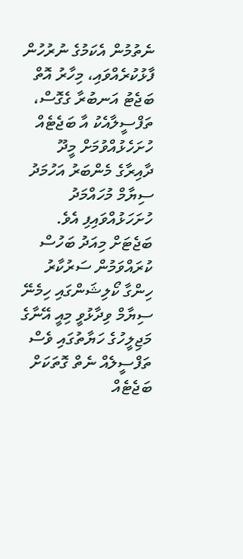ނެތުމުން އެކަމުގެ ނުރުހުން ފާޅުކުރެއްވައި، މިހާރު އޮތް ބަޖެޓު އަނބުރާ ގެގޮސް، ތަފްސީލާއެކު އާ ބަޖެޓެއް ހުށަހެޅުއްވުމަށް މީދޫ ދާއިރާގެ މެންބަރު އަހުމަދު ސިޔާމް މުހައްމަދު ހުށަހަޅުއްވައިފި އެވެ.
ބަޖެޓަށް މިއަދު ބަހުސް ކުރައްވަމުން ސަރުކާރު ހިންގާ ކޯލިޝަންގައި ހިމެނޭ ސިޔާމް ވިދާޅުވީ މިއީ އޭނާގެ މަޖިލީހުގެ ހަޔާތުގައި ވެސް ތަފްސީލެއް ނެތް ގޮތަކަށް ބަޖެޓެއް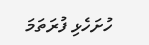ހުށަހެޅި ފުރަތަމަ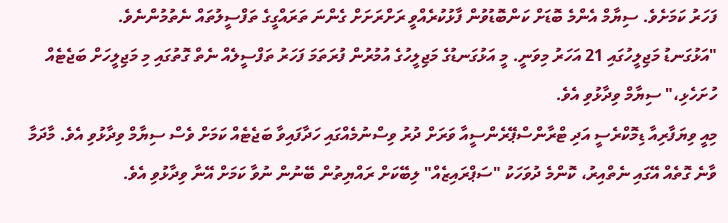ފަހަރު ކަމަށެވެ. ސިޔާމް އެންމެ ބޮޑަށް ކަންބޮޑުވުން ފާޅުކުރެއްވީ ރަށްރަށަށް ގެންނަ ތަރައްގީގެ ތަފްސީލުތައް ނެތުމުންނެވެ.
"އަޅުގަނޑު މަޖިލީހުގައި 21 އަހަރު މިވަނީ. މީ އަޅުގަނޑުގެ މަޖިލީހުގެ އުމުރުން ފުރަތަމަ ފަހަރު ތަފްސީލެއް ނެތް ގޮތުގައި މި މަޖިލީހަށް ބަޖެޓެއް ހުށަހެޅި،" ސިޔާމް ވިދާޅުވި އެވެ.
މިއީ ވިޔަފާރިއާ ޑިމޮކްރެސީ އަދި ޓްރާންސްޕޭރެންސީއާ ވަރަށް ދުރު ވިސްނުމެއްގައި ހަދާފައިވާ ބަޖެޓެއް ކަމަށް ވެސް ސިޔާމް ވިދާޅުވި އެވެ. މާދަމާ ވާނެ ގޮތެއް އޭގައި ނެތްއިރު، ކޮންމެ ދުވަހަކު "ސަޕްރައިޒެއް" ލިބޭކަށް ރައްޔިތުން ބޭނުން ނުވާ ކަމަށް އޭނާ ވިދާޅުވި އެވެ.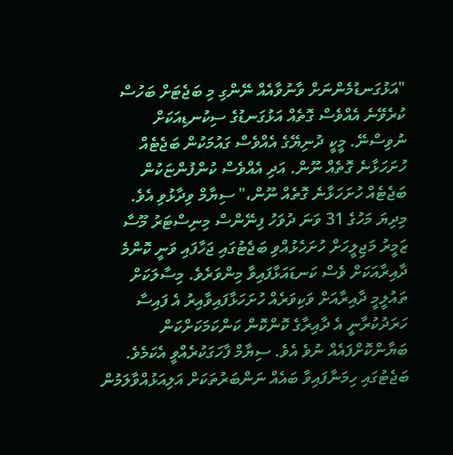"އަޅުގަނޑުމެންނަށް ވާނުވާއެއް ނޭންގި މި ބަޖެޓަށް ބަހުސް ކުރެވޭނެ އެއްވެސް ގޮތެއް އަޅުގަނޑުގެ ސިކުނޑިއަކަށް ނުވިސްނޭ. މީކީ ދުނިޔޭގެ އެއްވެސް ގައުމަކުން ބަޖެޓެއް ހުށަހަޅާނެ ގޮތެއް ނޫން. އަދި އެއްވެސް ކުންފުންޏަކުން ބަޖެޓެއް ހުށަހަޅާނެ ގޮތެއް ނޫން،" ސިޔާމް ވިދާޅުވި އެވެ.
މިދިޔަ މަހުގެ 31 ވަނަ ދުވަހު ފިނޭންސް މިނިސްޓަރު މޫސާ ޒަމީރު މަޖިލީހަށް ހުށަހެޅުއްވި ބަޖެޓުގައި ޖަހާފައި ވަނީ ކޮންމެ ދާއިރާއަކަށް ވެސް ކަނޑައަޅާފައިވާ މިންވަރެވެ. މިސާލަކަށް ތައުލީމީ ދާއިރާއަށް ވަކިވަރެއް ހުށަހަޅާފައިވާއިރު އެ ފައިސާ ހަރަދުކުރާނީ އެ ދާއިރާގެ ކޮންކޮން ކަންކަމަކަށްކަން ބަޔާންކޮށްފައެއް ނުވެ އެވެ. ސިޔާމް ފާހަގަކުރެއްވީ އެކަމެވެ.
ބަޖެޓުގައި ހިމަނާފައިވާ ބައެއް ނަންބަރުތަކަށް އަލިއަޅުއްވާލަމުން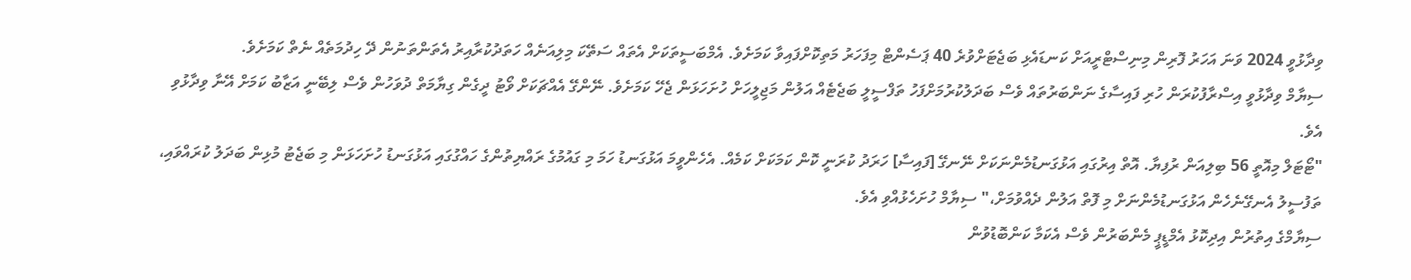ވިދާޅުވީ 2024 ވަނަ އަހަރު ފޮރިން މިނިސްޓްރީއަށް ކަނޑައެޅި ބަޖެޓަށްވުރެ 40 ޕަސެންޓް މިފަހަރު މަތިކޮށްފައިވާ ކަމަށެވެ. އެމްބަސީތަކަށް އެތައް ސަތޭކަ މިލިއަނެއް ހަތަދުކުރާއިރު އެތަންތަނުން ދޭ ހިދުމަތެއް ނެތް ކަމަށެވެ.
ސިޔާމް ވިދާޅުވީ އިސްރާފުކުރަން ހުރި ފައިސާގެ ނަންބަރުތައް ވެސް ބަދަލުކުރުމަށްފަހު ތަފްސީލީ ބަޖެޓެއް އަލުން މަޖިލީހަށް ހުށަހަޅަން ޖެހޭ ކަމަށެވެ. ނޭންގޭ އެއްޗަކަށް ވޯޓު ދީގެން ގިޔާމަތް ދުވަހުން ވެސް ލިބޭނީ އަޒާބު ކަމަށް އޭނާ ވިދާޅުވި އެވެ.
"ޓޯޓަލް މިއޮތީ 56 ބިލިއަން ރުފިޔާ. އޮތް އިރުގައި އަޅުގަނޑުމެންނަކަށް ނޭނގޭ [ފައިސާ] ހަރަދު ކުރަނީ ކޮން ކަމަކަށް ކަމެއް. އެހެންވީމަ އަޅުގަނޑު ހަމަ މި ގައުމުގެ ރައްޔިތުންގެ ހައްގުގައި އަޅުގަނޑު ހުށަހަޅަން މި ބަޖެޓު މުޅިން ބަދަލު ކުރައްވައި، ތަފުސީލު އެނގޭނެހެން އަޅުގަނޑުމެންނަށް މި ފޮތް އަލުން ދެއްވުމަށް،" ސިޔާމް ހުށަހެޅުއްވި އެވެ.
ސިޔާމްގެ އިތުރުން އިދިކޮޅު އެމްޑީޕީ މެންބަރުން ވެސް އެކަމާ ކަންބޮޑުވުން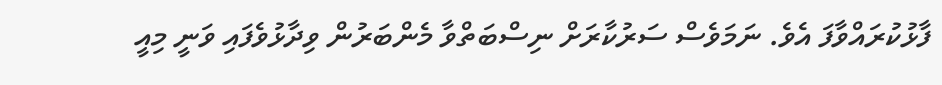ފާޅުކުރައްވާފަ އެވެ. ނަމަވެސް ސަރުކާރަށް ނިސްބަތްވާ މެންބަރުން ވިދާޅުވެފައި ވަނީ މިއީ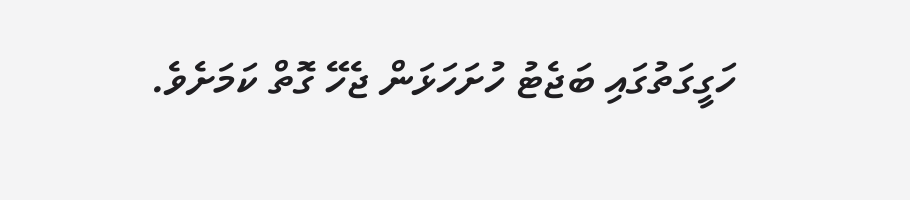ހަގީގަތުގައި ބަޖެޓު ހުށަހަޅަން ޖެހޭ ގޮތް ކަމަށެވެ.